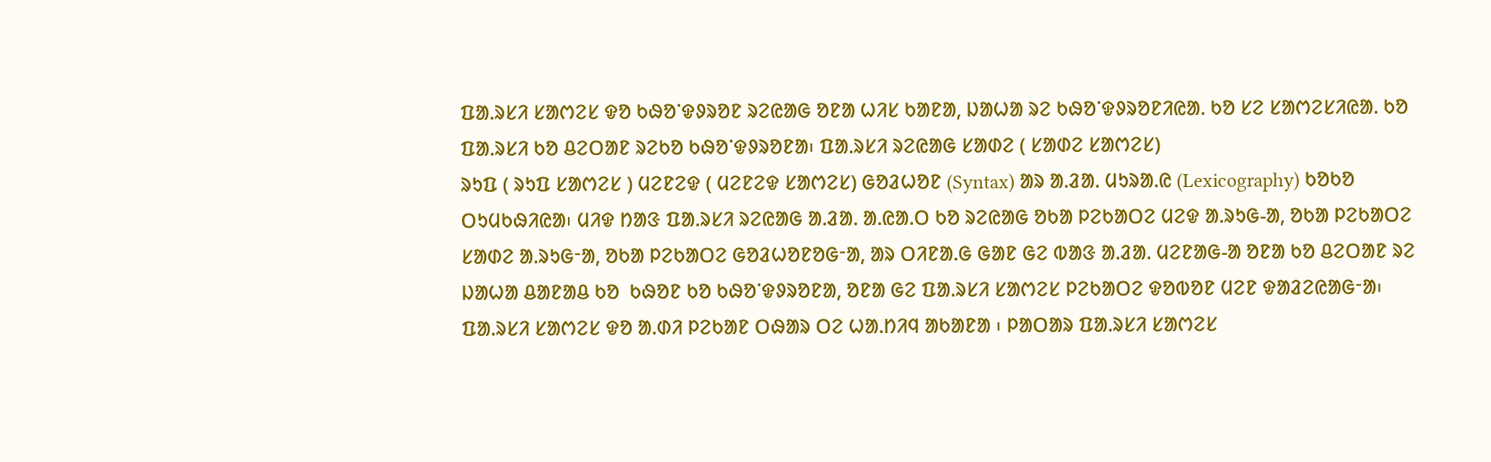ᱯᱟ.ᱨᱥᱤ ᱥᱟᱬᱮᱥ ᱫᱚ ᱠᱷᱚᱸᱫᱽᱨᱚᱱ ᱨᱮᱭᱟᱜ ᱚᱱᱟ ᱦᱤᱥ ᱠᱟᱱᱟ, ᱡᱟᱦᱟ ᱨᱮ ᱠᱷᱚᱸᱫᱽᱨᱚᱱᱤᱭᱟ. ᱠᱚ ᱥᱮ ᱥᱟᱬᱮᱥᱤᱭᱟ. ᱠᱚ ᱯᱟ.ᱨᱥᱤ ᱠᱚ ᱪᱮᱛᱟᱱ ᱨᱮᱠᱚ ᱠᱷᱚᱸᱫᱽᱨᱚᱱᱟ᱾ ᱯᱟ.ᱨᱥᱤ ᱨᱮᱭᱟᱜ ᱥᱟᱰᱮ ( ᱥᱟᱰᱮ ᱥᱟᱬᱮᱥ)
ᱨᱩᱯ ( ᱨᱩᱯ ᱥᱟᱬᱮᱥ ) ᱢᱮᱱᱮᱫ ( ᱢᱮᱱᱮᱫ ᱥᱟᱬᱮᱥ) ᱜᱚᱲᱦᱚᱱ (Syntax) ᱟᱨ ᱟ.ᱲᱟ. ᱢᱩᱨᱟ.ᱭ (Lexicography) ᱠᱚᱠᱚ ᱛᱩᱢᱠᱷᱤᱭᱟ᱾ ᱢᱤᱫ ᱴᱟᱝ ᱯᱟ.ᱨᱥᱤ ᱨᱮᱭᱟᱜ ᱟ.ᱲᱟ. ᱟ.ᱭᱟ.ᱛ ᱠᱚ ᱨᱮᱭᱟᱜ ᱚᱠᱟ ᱞᱮᱠᱟᱛᱮ ᱢᱮᱫ ᱟ.ᱨᱩᱜ-ᱟ, ᱚᱠᱟ ᱞᱮᱠᱟᱛᱮ ᱥᱟᱰᱮ ᱟ.ᱨᱩᱜᱼᱟ, ᱚᱠᱟ ᱞᱮᱠᱟᱛᱮ ᱜᱚᱲᱦᱚᱱᱚᱜᱼᱟ, ᱟᱨ ᱛᱤᱱᱟ.ᱜ ᱜᱟᱱ ᱜᱮ ᱵᱟᱝ ᱟ.ᱲᱟ. ᱢᱮᱱᱟᱜ-ᱟ ᱚᱱᱟ ᱠᱚ ᱪᱮᱛᱟᱱ ᱨᱮ ᱡᱟᱦᱟ ᱪᱟᱱᱟᱪ ᱠᱚ  ᱠᱷᱚᱱ ᱠᱚ ᱠᱷᱚᱸᱫᱽᱨᱚᱱᱟ, ᱚᱱᱟ ᱜᱮ ᱯᱟ.ᱨᱥᱤ ᱥᱟᱬᱮᱥ ᱞᱮᱠᱟᱛᱮ ᱫᱚᱵᱚᱱ ᱢᱮᱱ ᱫᱟᱲᱮᱭᱟᱜᱼᱟ᱾
ᱯᱟ.ᱨᱥᱤ ᱥᱟᱬᱮᱥ ᱫᱚ ᱟ.ᱰᱤ ᱞᱮᱠᱟᱱ ᱛᱷᱟᱨ ᱛᱮ ᱦᱟ.ᱴᱤᱧ ᱟᱠᱟᱱᱟ ᱾ ᱞᱟᱛᱟᱨ ᱯᱟ.ᱨᱥᱤ ᱥᱟᱬᱮᱥ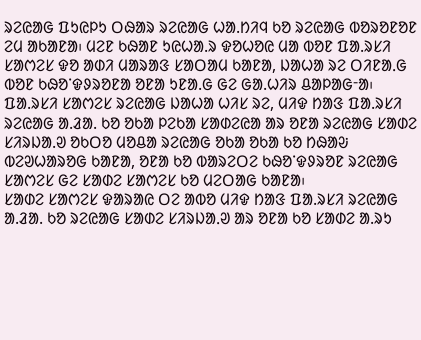ᱨᱮᱭᱟᱜ ᱯᱩᱭᱞᱩ ᱛᱷᱟᱨ ᱨᱮᱭᱟᱜ ᱦᱟ.ᱴᱤᱧ ᱠᱚ ᱨᱮᱭᱟᱜ ᱵᱚᱨᱚᱱᱚᱱ ᱮᱢ ᱟᱠᱟᱱᱟ᱾ ᱢᱮᱱ ᱠᱷᱟᱱ ᱩᱭᱦᱟ.ᱨ ᱫᱚᱦᱚᱭ ᱢᱟ ᱵᱚᱱ ᱯᱟ.ᱨᱥᱤ ᱥᱟᱬᱮᱥ ᱫᱚ ᱟᱰᱤ ᱢᱟᱨᱟᱝ ᱥᱟᱛᱟᱢ ᱠᱟᱱᱟ, ᱡᱟᱦᱟ ᱨᱮ ᱛᱤᱱᱟᱹᱜ ᱵᱚᱱ ᱠᱷᱚᱸᱫᱽᱨᱚᱱᱟ ᱚᱱᱟ ᱩᱱᱟ.ᱜ ᱜᱮ ᱜᱟ.ᱦᱤᱨ ᱪᱟᱞᱟᱜᱼᱟ᱾
ᱯᱟ.ᱨᱥᱤ ᱥᱟᱬᱮᱥ ᱨᱮᱭᱟᱜ ᱡᱟᱦᱟ ᱦᱤᱥ ᱨᱮ, ᱢᱤᱫ ᱴᱟᱝ ᱯᱟ.ᱨᱥᱤ ᱨᱮᱭᱟᱜ ᱟ.ᱲᱟ. ᱠᱚ ᱚᱠᱟ ᱞᱮᱠᱟ ᱥᱟᱰᱮᱭᱟ ᱟᱨ ᱚᱱᱟ ᱨᱮᱭᱟᱜ ᱥᱟᱰᱮ ᱥᱤᱨᱡᱟ.ᱣ ᱚᱠᱛᱚ ᱢᱚᱪᱟ ᱨᱮᱭᱟᱜ ᱚᱠᱟ ᱚᱠᱟ ᱠᱚ ᱴᱷᱟᱶ ᱵᱮᱣᱦᱟᱨᱚᱜ ᱠᱟᱱᱟ, ᱚᱱᱟ ᱠᱚ ᱵᱟᱨᱮᱛᱮ ᱠᱷᱚᱸᱫᱽᱨᱚᱱ ᱨᱮᱭᱟᱜ ᱥᱟᱬᱮᱥ ᱜᱮ ᱥᱟᱰᱮ ᱥᱟᱬᱮᱥ ᱠᱚ ᱢᱮᱛᱟᱜ ᱠᱟᱱᱟ᱾
ᱥᱟᱰᱮ ᱥᱟᱬᱮᱥ ᱫᱟᱨᱟᱭ ᱛᱮ ᱟᱵᱚ ᱢᱤᱫ ᱴᱟᱝ ᱯᱟ.ᱨᱥᱤ ᱨᱮᱭᱟᱜ ᱟ.ᱲᱟ. ᱠᱚ ᱨᱮᱭᱟᱜ ᱥᱟᱰᱮ ᱥᱤᱨᱡᱟᱹᱣ ᱟᱨ ᱚᱱᱟ ᱠᱚ ᱥᱟᱰᱮ ᱟ.ᱨᱩ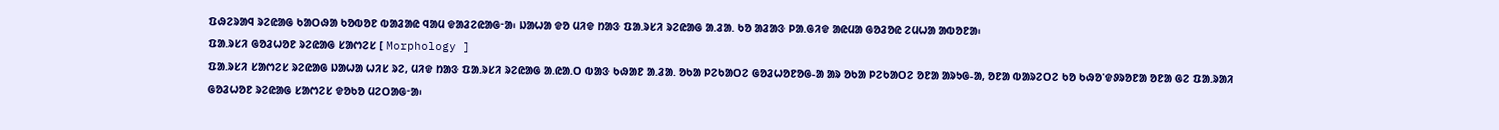ᱯᱷᱮᱨᱟᱧ ᱨᱮᱭᱟᱜ ᱠᱟᱛᱷᱟ ᱠᱚᱵᱚᱱ ᱵᱟᱲᱟᱭ ᱧᱟᱢ ᱫᱟᱲᱮᱭᱟᱜᱼᱟ᱾ ᱡᱟᱦᱟ ᱫᱚ ᱢᱤᱫ ᱴᱟᱝ ᱯᱟ.ᱨᱥᱤ ᱨᱮᱭᱟᱜ ᱟ.ᱲᱟ. ᱠᱚ ᱟᱲᱟᱝ ᱞᱟ.ᱜᱤᱫ ᱟᱭᱢᱟ ᱜᱚᱲᱚᱭ ᱮᱢᱦᱟ ᱟᱵᱚᱱᱟ᱾
ᱯᱟ.ᱨᱥᱤ ᱜᱚᱲᱦᱚᱱ ᱨᱮᱭᱟᱜ ᱥᱟᱬᱮᱥ [ Morphology ]
ᱯᱟ.ᱨᱥᱤ ᱥᱟᱬᱮᱥ ᱨᱮᱭᱟᱜ ᱡᱟᱦᱟ ᱦᱤᱥ ᱨᱮ, ᱢᱤᱫ ᱴᱟᱝ ᱯᱟ.ᱨᱥᱤ ᱨᱮᱭᱟᱜ ᱟ.ᱭᱟ.ᱛ ᱵᱟᱝ ᱠᱷᱟᱱ ᱟ.ᱲᱟ. ᱚᱠᱟ ᱞᱮᱠᱟᱛᱮ ᱜᱚᱲᱦᱚᱱᱚᱜ-ᱟ ᱟᱨ ᱚᱠᱟ ᱞᱮᱠᱟᱛᱮ ᱚᱱᱟ ᱟᱨᱩᱜ-ᱟ, ᱚᱱᱟ ᱵᱟᱨᱮᱛᱮ ᱠᱚ ᱠᱷᱚᱸᱫᱽᱨᱚᱱᱟ ᱚᱱᱟ ᱜᱮ ᱯᱟ.ᱨᱟᱤ ᱜᱚᱲᱦᱚᱱ ᱨᱮᱭᱟᱜ ᱥᱟᱬᱮᱥ ᱫᱚᱠᱚ ᱢᱮᱛᱟᱜᱼᱟ᱾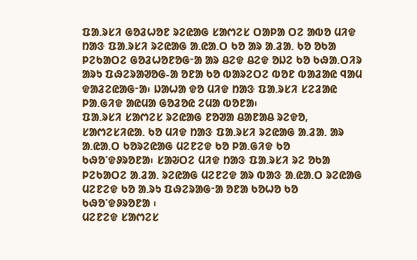ᱯᱟ.ᱨᱥᱤ ᱜᱚᱲᱦᱚᱱ ᱨᱮᱭᱟᱜ ᱥᱟᱬᱮᱥ ᱛᱟᱞᱟ ᱛᱮ ᱟᱵᱚ ᱢᱤᱫ ᱴᱟᱝ ᱯᱟ.ᱨᱥᱤ ᱨᱮᱭᱟᱜ ᱟ.ᱭᱟ.ᱛ ᱠᱚ ᱟᱨ ᱟ.ᱲᱟ. ᱠᱚ ᱚᱠᱟ ᱞᱮᱠᱟᱛᱮ ᱜᱚᱲᱦᱚᱱᱚᱜᱼᱟ ᱟᱨ ᱪᱮᱫ ᱪᱮᱫ ᱚᱡᱮ ᱠᱚ ᱠᱷᱟ.ᱛᱤᱨ ᱟᱨᱩ ᱯᱷᱮᱨᱟᱣᱚᱜ-ᱟ ᱚᱱᱟ ᱠᱚ ᱵᱟᱨᱮᱛᱮ ᱵᱚᱱ ᱵᱟᱲᱟᱭ ᱧᱟᱢ ᱫᱟᱲᱮᱭᱟᱜᱼᱟ᱾ ᱡᱟᱦᱟ ᱫᱚ ᱢᱤᱫ ᱴᱟᱝ ᱯᱟ.ᱨᱥᱤ ᱥᱮᱲᱟᱭ ᱞᱟ.ᱜᱤᱫ ᱟᱭᱢᱟ ᱜᱚᱲᱚᱭ ᱮᱢᱟ ᱵᱚᱱᱟ᱾
ᱯᱟ.ᱨᱥᱤ ᱥᱟᱬᱮᱥ ᱨᱮᱭᱟᱜ ᱱᱚᱣᱟ ᱪᱟᱱᱟᱪ ᱨᱮᱫᱚ, ᱥᱟᱬᱮᱥᱤᱭᱟ. ᱠᱚ ᱢᱤᱫ ᱴᱟᱝ ᱯᱟ.ᱨᱥᱤ ᱨᱮᱭᱟᱜ ᱟ.ᱲᱟ. ᱟᱨ ᱟ.ᱭᱟ.ᱛ ᱠᱚᱨᱮᱭᱟᱜ ᱢᱮᱱᱮᱫ ᱠᱚ ᱞᱟ.ᱜᱤᱫ ᱠᱚ ᱠᱷᱚᱸᱫᱽᱨᱚᱱᱟ᱾ ᱥᱟᱶᱛᱮ ᱢᱤᱫ ᱴᱟᱝ ᱯᱟ.ᱨᱥᱤ ᱨᱮ ᱚᱠᱟ ᱞᱮᱠᱟᱛᱮ ᱟ.ᱲᱟ. ᱨᱮᱭᱟᱜ ᱢᱮᱱᱮᱫ ᱟᱨ ᱵᱟᱝ ᱟ.ᱭᱟ.ᱛ ᱨᱮᱭᱟᱜ ᱢᱮᱱᱮᱫ ᱠᱚ ᱟ.ᱨᱩ ᱯᱷᱮᱨᱟᱜᱼᱟ ᱚᱱᱟ ᱠᱚᱦᱚ ᱠᱚ ᱠᱷᱚᱸᱫᱽᱨᱚᱱᱟ ᱾
ᱢᱮᱱᱮᱫ ᱥᱟᱬᱮᱥ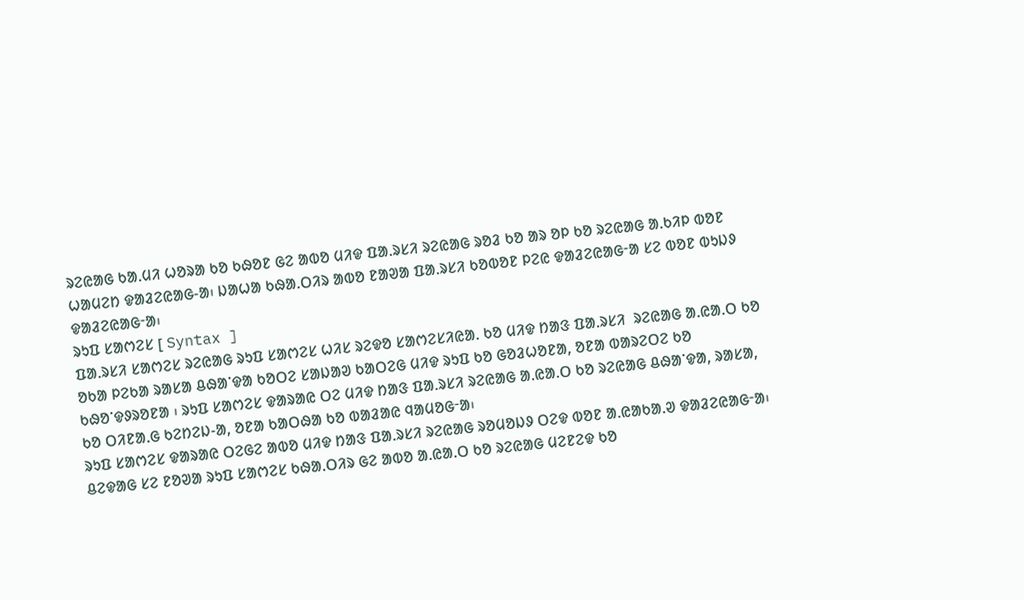ᱨᱮᱭᱟᱜ ᱠᱟ.ᱢᱤ ᱦᱚᱨᱟ ᱠᱚ ᱠᱷᱚᱱ ᱜᱮ ᱟᱵᱚ ᱢᱤᱫ ᱯᱟ.ᱨᱥᱤ ᱨᱮᱭᱟᱜ ᱨᱚᱲ ᱠᱚ ᱟᱨ ᱚᱞ ᱠᱚ ᱨᱮᱭᱟᱜ ᱟ.ᱠᱤᱞ ᱵᱚᱱ ᱦᱟᱢᱮᱴ ᱫᱟᱲᱮᱭᱟᱜ-ᱟ᱾ ᱡᱟᱦᱟ ᱠᱷᱟ.ᱛᱤᱨ ᱟᱵᱚ ᱱᱟᱣᱟ ᱯᱟ.ᱨᱥᱤ ᱠᱚᱵᱚᱱ ᱞᱮᱭ ᱫᱟᱲᱮᱭᱟᱜᱼᱟ ᱥᱮ ᱵᱚᱱ ᱵᱩᱡᱽ ᱫᱟᱲᱮᱭᱟᱜᱼᱟ᱾
ᱨᱩᱯ ᱥᱟᱬᱮᱥ [ Syntax ]
ᱯᱟ.ᱨᱥᱤ ᱥᱟᱬᱮᱥ ᱨᱮᱭᱟᱜ ᱨᱩᱯ ᱥᱟᱬᱮᱥ ᱦᱤᱥ ᱨᱮᱫᱚ ᱥᱟᱬᱮᱥᱤᱭᱟ. ᱠᱚ ᱢᱤᱫ ᱴᱟᱝ ᱯᱟ.ᱨᱥᱤ  ᱨᱮᱭᱟᱜ ᱟ.ᱭᱟ.ᱛ ᱠᱚ ᱚᱠᱟ ᱞᱮᱠᱟ ᱨᱟᱥᱟ ᱪᱷᱟᱸᱫᱟ ᱠᱚᱛᱮ ᱥᱟᱡᱟᱣ ᱠᱟᱛᱮᱜ ᱢᱤᱫ ᱨᱩᱯ ᱠᱚ ᱜᱚᱲᱦᱚᱱᱟ, ᱚᱱᱟ ᱵᱟᱨᱮᱛᱮ ᱠᱚ ᱠᱷᱚᱸᱫᱽᱨᱚᱱᱟ ᱾ ᱨᱩᱯ ᱥᱟᱬᱮᱥ ᱫᱟᱨᱟᱭ ᱛᱮ ᱢᱤᱫ ᱴᱟᱝ ᱯᱟ.ᱨᱥᱤ ᱨᱮᱭᱟᱜ ᱟ.ᱭᱟ.ᱛ ᱠᱚ ᱨᱮᱭᱟᱜ ᱪᱷᱟᱸᱫᱟ, ᱨᱟᱥᱟ, ᱠᱚ ᱛᱤᱱᱟᱹᱜ ᱠᱮᱴᱮᱡ-ᱟ, ᱚᱱᱟ ᱠᱟᱛᱷᱟ ᱠᱚ ᱵᱟᱲᱟᱭ ᱧᱟᱢᱚᱜᱼᱟ᱾
ᱨᱩᱯ ᱥᱟᱬᱮᱥ ᱫᱟᱨᱟᱭ ᱛᱮᱜᱮ ᱟᱵᱚ ᱢᱤᱫ ᱴᱟᱝ ᱯᱟ.ᱨᱥᱤ ᱨᱮᱭᱟᱜ ᱨᱚᱢᱚᱡᱽ ᱛᱮᱫ ᱵᱚᱱ ᱟ.ᱭᱟᱠᱟ.ᱣ ᱫᱟᱲᱮᱭᱟᱜᱼᱟ᱾ ᱪᱮᱫᱟᱜ ᱥᱮ ᱱᱚᱣᱟ ᱨᱩᱯ ᱥᱟᱬᱮᱥ ᱠᱷᱟᱹᱛᱤᱨ ᱜᱮ ᱟᱵᱚ ᱟ.ᱭᱟ.ᱛ ᱠᱚ ᱨᱮᱭᱟᱜ ᱢᱮᱱᱮᱫ ᱠᱚ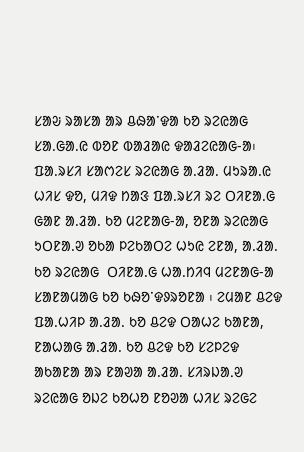ᱥᱟᱶ ᱨᱟᱥᱟ ᱟᱨ ᱪᱷᱟᱸᱫᱟ ᱠᱚ ᱨᱮᱭᱟᱜ ᱥᱟ.ᱜᱟ.ᱭ ᱵᱚᱱ ᱵᱟᱲᱟᱭ ᱫᱟᱲᱮᱭᱟᱜ-ᱟ᱾
ᱯᱟ.ᱨᱥᱤ ᱥᱟᱬᱮᱥ ᱨᱮᱭᱟᱜ ᱟ.ᱲᱟ. ᱢᱩᱨᱟ.ᱭ ᱦᱤᱥ ᱫᱚ, ᱢᱤᱫ ᱴᱟᱝ ᱯᱟ.ᱨᱥᱤ ᱨᱮ ᱛᱤᱱᱟ.ᱜ ᱜᱟᱱ ᱟ.ᱲᱟ. ᱠᱚ ᱢᱮᱱᱟᱜ-ᱟ, ᱚᱱᱟ ᱨᱮᱭᱟᱜ ᱩᱛᱱᱟ.ᱣ ᱚᱠᱟ ᱞᱮᱠᱟᱛᱮ ᱦᱩᱭ ᱮᱱᱟ, ᱟ.ᱲᱟ. ᱠᱚ ᱨᱮᱭᱟᱜ  ᱛᱤᱱᱟ.ᱜ ᱦᱟ.ᱴᱤᱧ ᱢᱮᱱᱟᱜ-ᱟ  ᱥᱟᱱᱟᱢᱟᱜ ᱠᱚ ᱠᱷᱚᱸᱫᱽᱨᱚᱱᱟ ᱾ ᱮᱢᱟᱱ ᱪᱮᱫ ᱯᱟ.ᱦᱤᱞ ᱟ.ᱲᱟ. ᱠᱚ ᱪᱮᱫ ᱛᱟᱦᱮ ᱠᱟᱱᱟ, ᱱᱟᱦᱟᱜ ᱟ.ᱲᱟ. ᱠᱚ ᱪᱮᱫ ᱠᱚ ᱥᱮᱞᱮᱫ ᱟᱠᱟᱱᱟ ᱟᱨ ᱱᱟᱣᱟ ᱟ.ᱲᱟ. ᱥᱤᱨᱡᱟᱹᱣ ᱨᱮᱭᱟᱜ ᱚᱡᱮ ᱠᱚᱦᱚ ᱱᱚᱣᱟ ᱦᱤᱥ ᱨᱮᱜᱮ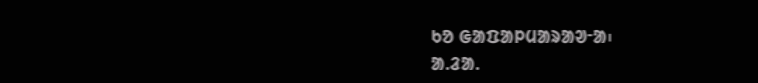ᱠᱚ ᱜᱟᱯᱟᱞᱢᱟᱨᱟᱣᱼᱟ᱾
ᱟ.ᱲᱟ.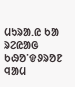ᱢᱩᱨᱟ.ᱭ ᱠᱟ ᱨᱮᱭᱟᱜ ᱠᱷᱚᱸᱫᱽᱨᱚᱱ ᱧᱟᱢ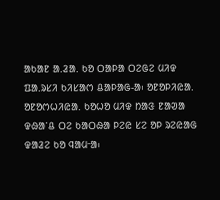ᱟᱠᱟᱱ ᱟ.ᱲᱟ. ᱠᱚ ᱛᱟᱞᱟ ᱛᱮᱜᱮ ᱢᱤᱫ ᱯᱟ.ᱨᱥᱤ ᱠᱤᱥᱟᱬ ᱪᱟᱞᱟᱜ-ᱟ᱾ ᱚᱱᱚᱞᱤᱭᱟ. ᱚᱱᱚᱬᱦᱤᱭᱟ. ᱠᱚᱦᱚ ᱢᱤᱫ ᱴᱟᱝ ᱱᱟᱣᱟ ᱫᱷᱟᱸᱪ ᱛᱮ ᱠᱟᱛᱷᱟ ᱞᱮᱭ ᱥᱮ ᱚᱞ ᱨᱮᱭᱟᱜ ᱫᱟᱲᱮ ᱠᱚ ᱧᱟᱢᱼᱟ᱾